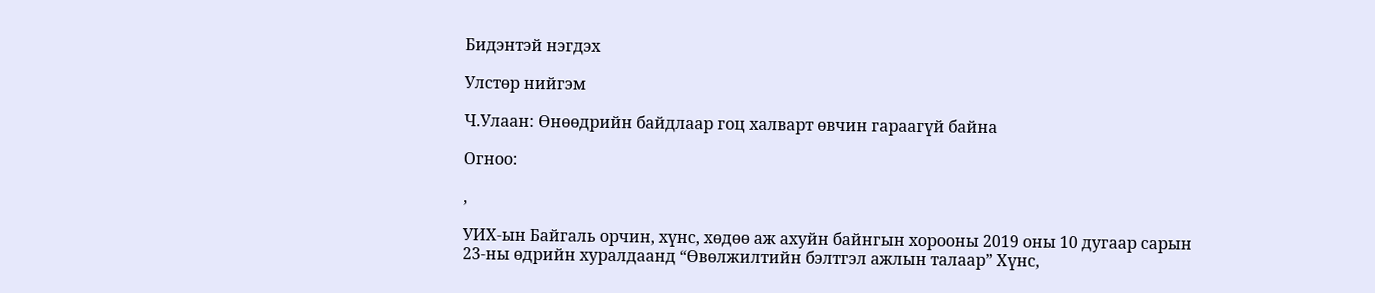Бидэнтэй нэгдэх

Улстөр нийгэм

Ч.Улаан: Өнөөдрийн байдлаар гоц халварт өвчин гараагүй байна

Огноо:

,

УИХ-ын Байгаль орчин, хүнс, хөдөө аж ахуйн байнгын хорооны 2019 оны 10 дугаар сарын 23-ны өдрийн хуралдаанд “Өвөлжилтийн бэлтгэл ажлын талаар” Хүнс,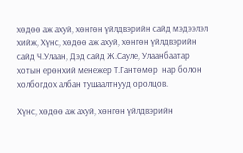хөдөө аж ахуй, хөнгөн үйлдвэрийн сайд мэдээлэл хийж, Хүнс, хөдөө аж ахуй, хөнгөн үйлдвэрийн сайд Ч.Улаан, Дэд сайд Ж.Сауле, Улаанбаатар хотын ерөнхий менежер Т.Гантөмөр  нар болон холбогдох албан тушаалтнууд оролцов.

Хүнс, хөдөө аж ахуй, хөнгөн үйлдвэрийн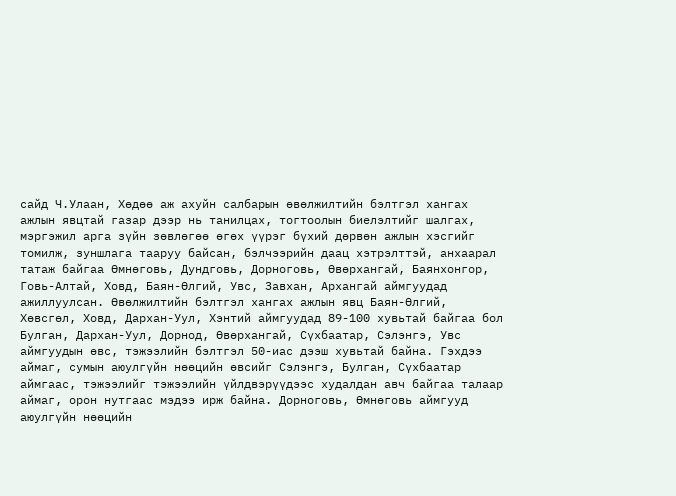сайд Ч.Улаан, Хөдөө аж ахуйн салбарын өвөлжилтийн бэлтгэл хангах ажлын явцтай газар дээр нь танилцах, тогтоолын биелэлтийг шалгах, мэргэжил арга зүйн зөвлөгөө өгөх үүрэг бүхий дөрвөн ажлын хэсгийг томилж, зуншлага тааруу байсан, бэлчээрийн даац хэтрэлттэй, анхаарал татаж байгаа Өмнөговь, Дундговь, Дорноговь, Өвөрхангай, Баянхонгор, Говь-Алтай, Ховд, Баян-Өлгий, Увс, Завхан, Архангай аймгуудад ажиллуулсан. Өвөлжилтийн бэлтгэл хангах ажлын явц Баян-Өлгий, Хөвсгөл, Ховд, Дархан-Уул, Хэнтий аймгуудад 89-100 хувьтай байгаа бол Булган, Дархан-Уул, Дорнод, Өвөрхангай, Сүхбаатар, Сэлэнгэ, Увс аймгуудын өвс, тэжээлийн бэлтгэл 50-иас дээш хувьтай байна. Гэхдээ аймаг, сумын аюулгүйн нөөцийн өвсийг Сэлэнгэ, Булган, Сүхбаатар аймгаас, тэжээлийг тэжээлийн үйлдвэрүүдээс худалдан авч байгаа талаар аймаг, орон нутгаас мэдээ ирж байна. Дорноговь, Өмнөговь аймгууд аюулгүйн нөөцийн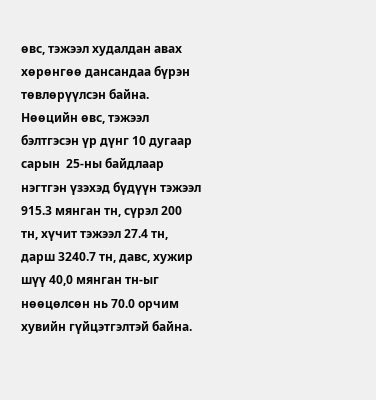өвс, тэжээл худалдан авах хөрөнгөө дансандаа бүрэн төвлөрүүлсэн байна. Нөөцийн өвс, тэжээл бэлтгэсэн үр дүнг 10 дугаар сарын  25-ны байдлаар нэгтгэн үзэхэд бүдүүн тэжээл 915.3 мянган тн, сүрэл 200 тн, хүчит тэжээл 27.4 тн, дарш 3240.7 тн, давс, хужир шүү 40,0 мянган тн-ыг нөөцөлсөн нь 70.0 орчим хувийн гүйцэтгэлтэй байна.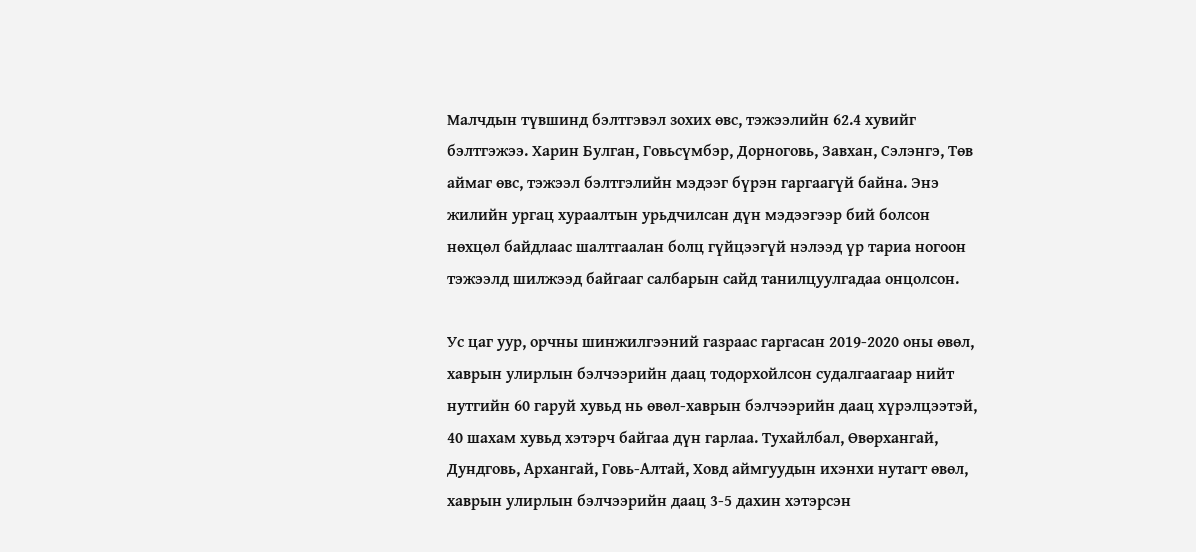Малчдын түвшинд бэлтгэвэл зохих өвс, тэжээлийн 62.4 хувийг бэлтгэжээ. Харин Булган, Говьсүмбэр, Дорноговь, Завхан, Сэлэнгэ, Төв аймаг өвс, тэжээл бэлтгэлийн мэдээг бүрэн гаргаагүй байна. Энэ жилийн ургац хураалтын урьдчилсан дүн мэдээгээр бий болсон нөхцөл байдлаас шалтгаалан болц гүйцээгүй нэлээд үр тариа ногоон тэжээлд шилжээд байгааг салбарын сайд танилцуулгадаа онцолсон.

Ус цаг уур, орчны шинжилгээний газраас гаргасан 2019-2020 оны өвөл, хаврын улирлын бэлчээрийн даац тодорхойлсон судалгаагаар нийт нутгийн 60 гаруй хувьд нь өвөл-хаврын бэлчээрийн даац хүрэлцээтэй, 40 шахам хувьд хэтэрч байгаа дүн гарлаа. Тухайлбал, Өвөрхангай, Дундговь, Архангай, Говь-Алтай, Ховд аймгуудын ихэнхи нутагт өвөл, хаврын улирлын бэлчээрийн даац 3-5 дахин хэтэрсэн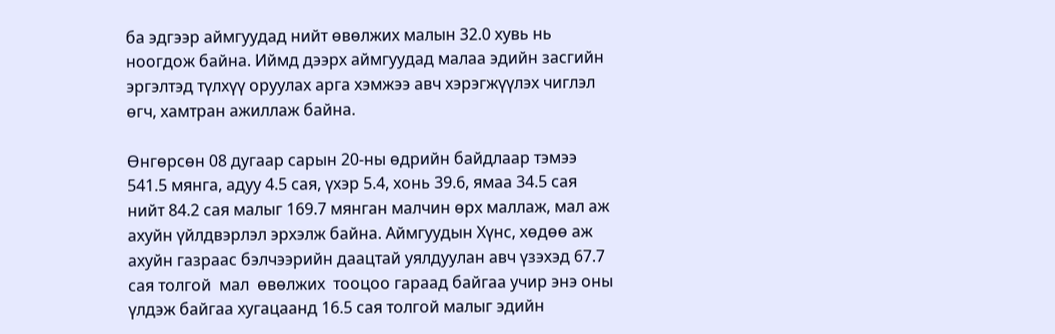ба эдгээр аймгуудад нийт өвөлжих малын 32.0 хувь нь ноогдож байна. Иймд дээрх аймгуудад малаа эдийн засгийн эргэлтэд түлхүү оруулах арга хэмжээ авч хэрэгжүүлэх чиглэл өгч, хамтран ажиллаж байна.

Өнгөрсөн 08 дугаар сарын 20-ны өдрийн байдлаар тэмээ 541.5 мянга, адуу 4.5 сая, үхэр 5.4, хонь 39.6, ямаа 34.5 сая нийт 84.2 сая малыг 169.7 мянган малчин өрх маллаж, мал аж ахуйн үйлдвэрлэл эрхэлж байна. Аймгуудын Хүнс, хөдөө аж ахуйн газраас бэлчээрийн даацтай уялдуулан авч үзэхэд 67.7 сая толгой  мал  өвөлжих  тооцоо гараад байгаа учир энэ оны үлдэж байгаа хугацаанд 16.5 сая толгой малыг эдийн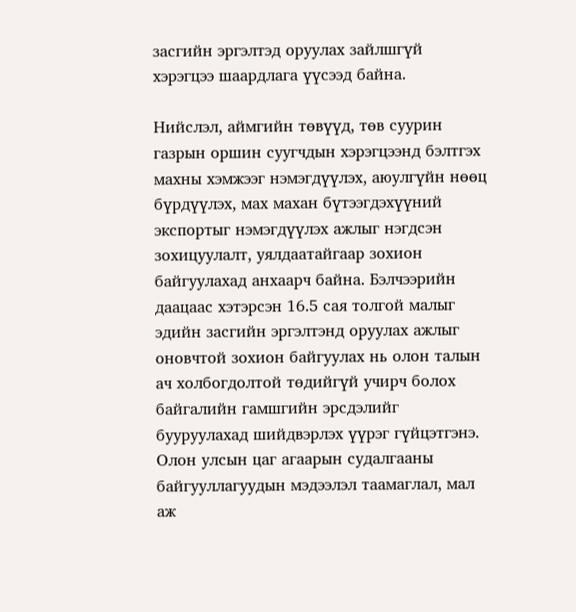засгийн эргэлтэд оруулах зайлшгүй хэрэгцээ шаардлага үүсээд байна.

Нийслэл, аймгийн төвүүд, төв суурин газрын оршин суугчдын хэрэгцээнд бэлтгэх махны хэмжээг нэмэгдүүлэх, аюулгүйн нөөц бүрдүүлэх, мах махан бүтээгдэхүүний экспортыг нэмэгдүүлэх ажлыг нэгдсэн зохицуулалт, уялдаатайгаар зохион байгуулахад анхаарч байна. Бэлчээрийн даацаас хэтэрсэн 16.5 сая толгой малыг эдийн засгийн эргэлтэнд оруулах ажлыг оновчтой зохион байгуулах нь олон талын ач холбогдолтой төдийгүй учирч болох байгалийн гамшгийн эрсдэлийг бууруулахад шийдвэрлэх үүрэг гүйцэтгэнэ. Олон улсын цаг агаарын судалгааны байгууллагуудын мэдээлэл таамаглал, мал аж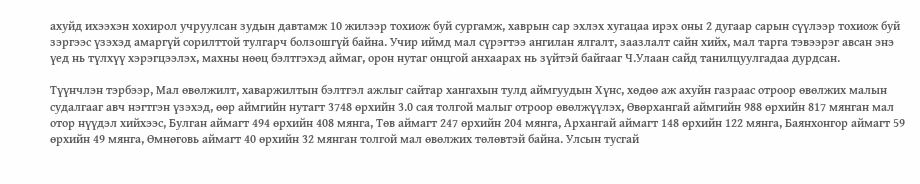ахуйд ихээхэн хохирол учруулсан зудын давтамж 10 жилээр тохиож буй сургамж, хаврын сар эхлэх хугацаа ирэх оны 2 дугаар сарын сүүлээр тохиож буй зэргээс үзэхэд амаргүй сорилттой тулгарч болзошгүй байна. Учир иймд мал сүрэгтээ ангилан ялгалт, заазлалт сайн хийх, мал тарга тэвээрэг авсан энэ үед нь түлхүү хэрэгцээлэх, махны нөөц бэлтгэхэд аймаг, орон нутаг онцгой анхаарах нь зүйтэй байгааг Ч.Улаан сайд танилцуулгадаа дурдсан.

Түүнчлэн тэрбээр, Мал өвөлжилт, хаваржилтын бэлтгэл ажлыг сайтар хангахын тулд аймгуудын Хүнс, хөдөө аж ахуйн газраас отроор өвөлжих малын судалгааг авч нэгтгэн үзэхэд, өөр аймгийн нутагт 3748 өрхийн 3.0 сая толгой малыг отроор өвөлжүүлэх, Өвөрхангай аймгийн 988 өрхийн 817 мянган мал отор нүүдэл хийхээс, Булган аймагт 494 өрхийн 408 мянга, Төв аймагт 247 өрхийн 204 мянга, Архангай аймагт 148 өрхийн 122 мянга, Баянхонгор аймагт 59 өрхийн 49 мянга, Өмнөговь аймагт 40 өрхийн 32 мянган толгой мал өвөлжих төлөвтэй байна. Улсын тусгай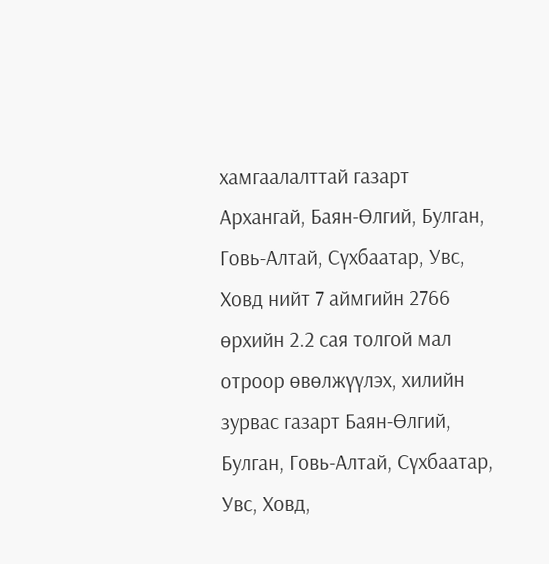хамгаалалттай газарт Архангай, Баян-Өлгий, Булган, Говь-Алтай, Сүхбаатар, Увс, Ховд нийт 7 аймгийн 2766 өрхийн 2.2 сая толгой мал отроор өвөлжүүлэх, хилийн зурвас газарт Баян-Өлгий, Булган, Говь-Алтай, Сүхбаатар, Увс, Ховд,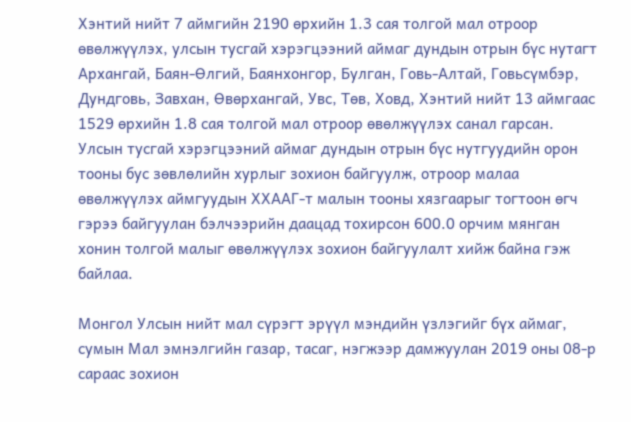Хэнтий нийт 7 аймгийн 2190 өрхийн 1.3 сая толгой мал отроор өвөлжүүлэх, улсын тусгай хэрэгцээний аймаг дундын отрын бүс нутагт Архангай, Баян-Өлгий, Баянхонгор, Булган, Говь-Алтай, Говьсүмбэр, Дундговь, Завхан, Өвөрхангай, Увс, Төв, Ховд, Хэнтий нийт 13 аймгаас 1529 өрхийн 1.8 сая толгой мал отроор өвөлжүүлэх санал гарсан. Улсын тусгай хэрэгцээний аймаг дундын отрын бүс нутгуудийн орон тооны бус зөвлөлийн хурлыг зохион байгуулж, отроор малаа өвөлжүүлэх аймгуудын ХХААГ-т малын тооны хязгаарыг тогтоон өгч гэрээ байгуулан бэлчээрийн даацад тохирсон 600.0 орчим мянган хонин толгой малыг өвөлжүүлэх зохион байгуулалт хийж байна гэж байлаа.

Монгол Улсын нийт мал сүрэгт эрүүл мэндийн үзлэгийг бүх аймаг, сумын Мал эмнэлгийн газар, тасаг, нэгжээр дамжуулан 2019 оны 08-р сараас зохион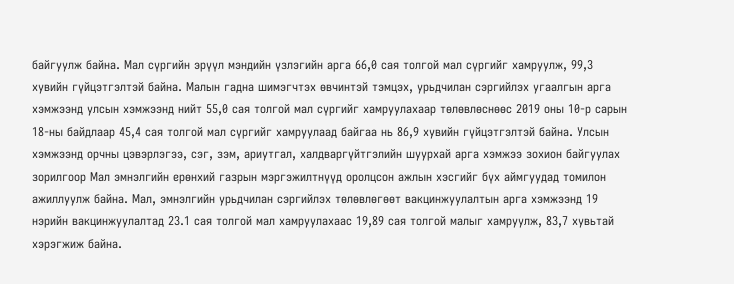байгуулж байна. Мал сүргийн эрүүл мэндийн үзлэгийн арга 66,0 сая толгой мал сүргийг хамруулж, 99,3 хувийн гүйцэтгэлтэй байна. Малын гадна шимэгчтэх өвчинтэй тэмцэх, урьдчилан сэргийлэх угаалгын арга хэмжээнд улсын хэмжээнд нийт 55,0 сая толгой мал сүргийг хамруулахаар төлөвлөснөөс 2019 оны 10-р сарын 18-ны байдлаар 45,4 сая толгой мал сүргийг хамруулаад байгаа нь 86,9 хувийн гүйцэтгэлтэй байна. Улсын хэмжээнд орчны цэвэрлэгээ, сэг, зэм, ариутгал, халдваргүйтгэлийн шуурхай арга хэмжээ зохион байгуулах зорилгоор Мал эмнэлгийн ерөнхий газрын мэргэжилтнүүд оролцсон ажлын хэсгийг бүх аймгуудад томилон ажиллуулж байна. Мал, эмнэлгийн урьдчилан сэргийлэх төлөвлөгөөт вакцинжуулалтын арга хэмжээнд 19 нэрийн вакцинжуулалтад 23.1 сая толгой мал хамруулахаас 19,89 сая толгой малыг хамруулж, 83,7 хувьтай хэрэгжиж байна.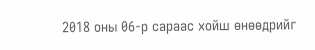2018 оны 06-р сараас хойш өнөөдрийг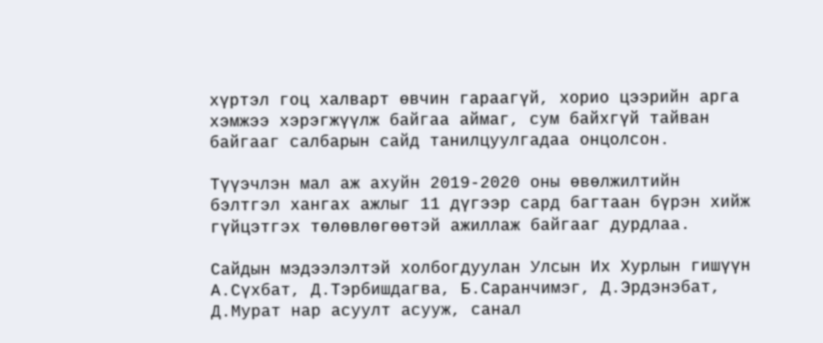хүртэл гоц халварт өвчин гараагүй, хорио цээрийн арга хэмжээ хэрэгжүүлж байгаа аймаг, сум байхгүй тайван байгааг салбарын сайд танилцуулгадаа онцолсон.

Түүэчлэн мал аж ахуйн 2019-2020 оны өвөлжилтийн бэлтгэл хангах ажлыг 11 дүгээр сард багтаан бүрэн хийж гүйцэтгэх төлөвлөгөөтэй ажиллаж байгааг дурдлаа.

Сайдын мэдээлэлтэй холбогдуулан Улсын Их Хурлын гишүүн А.Сүхбат, Д.Тэрбишдагва, Б.Саранчимэг, Д.Эрдэнэбат, Д.Мурат нар асуулт асууж, санал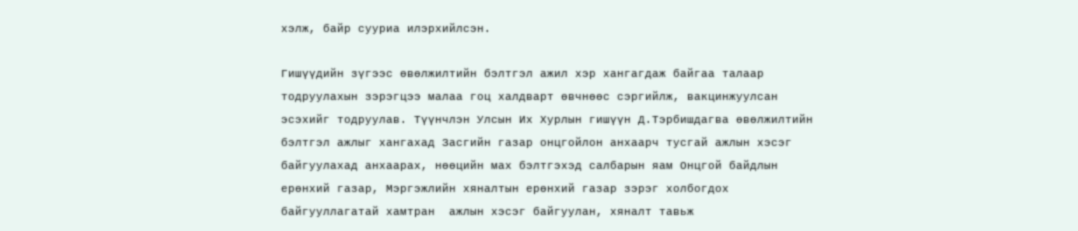хэлж, байр сууриа илэрхийлсэн.

Гишүүдийн зүгээс өвөлжилтийн бэлтгэл ажил хэр хангагдаж байгаа талаар тодруулахын зэрэгцээ малаа гоц халдварт өвчнөөс сэргийлж, вакцинжуулсан эсэхийг тодруулав. Түүнчлэн Улсын Их Хурлын гишүүн Д.Тэрбишдагва өвөлжилтийн бэлтгэл ажлыг хангахад Засгийн газар онцгойлон анхаарч тусгай ажлын хэсэг байгуулахад анхаарах, нөөцийн мах бэлтгэхэд салбарын яам Онцгой байдлын ерөнхий газар, Мэргэжлийн хяналтын ерөнхий газар зэрэг холбогдох байгууллагатай хамтран  ажлын хэсэг байгуулан, хяналт тавьж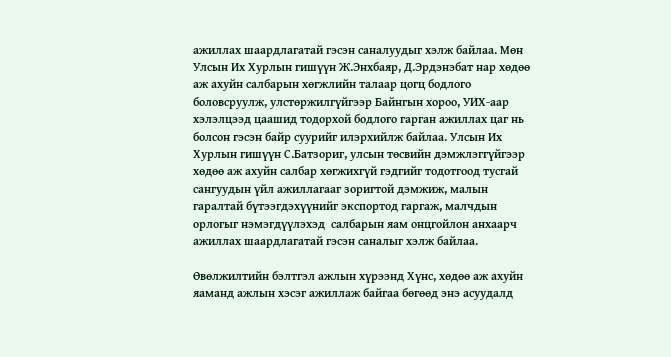ажиллах шаардлагатай гэсэн саналуудыг хэлж байлаа. Мөн Улсын Их Хурлын гишүүн Ж.Энхбаяр, Д.Эрдэнэбат нар хөдөө аж ахуйн салбарын хөгжлийн талаар цогц бодлого боловсруулж, улстөржилгүйгээр Байнгын хороо, УИХ-аар хэлэлцээд цаашид тодорхой бодлого гарган ажиллах цаг нь болсон гэсэн байр суурийг илэрхийлж байлаа. Улсын Их Хурлын гишүүн С.Батзориг, улсын төсвийн дэмжлэггүйгээр хөдөө аж ахуйн салбар хөгжихгүй гэдгийг тодотгоод тусгай сангуудын үйл ажиллагааг зоригтой дэмжиж, малын гаралтай бүтээгдэхүүнийг экспортод гаргаж, малчдын орлогыг нэмэгдүүлэхэд  салбарын яам онцгойлон анхаарч ажиллах шаардлагатай гэсэн саналыг хэлж байлаа.

Өвөлжилтийн бэлтгэл ажлын хүрээнд Хүнс, хөдөө аж ахуйн яаманд ажлын хэсэг ажиллаж байгаа бөгөөд энэ асуудалд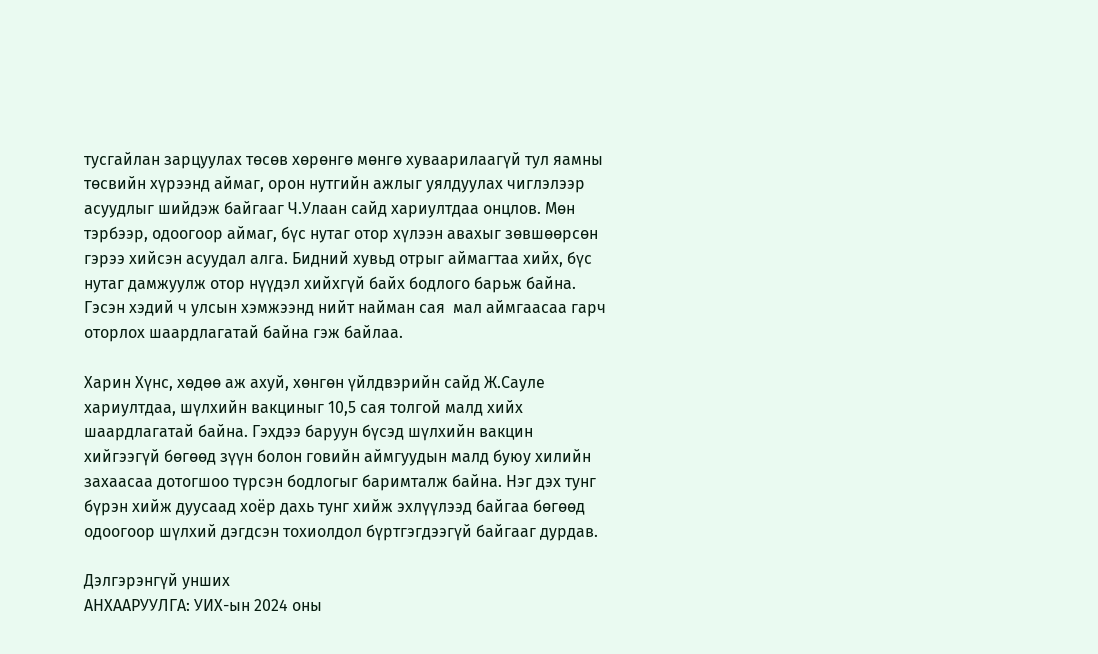тусгайлан зарцуулах төсөв хөрөнгө мөнгө хуваарилаагүй тул яамны төсвийн хүрээнд аймаг, орон нутгийн ажлыг уялдуулах чиглэлээр асуудлыг шийдэж байгааг Ч.Улаан сайд хариултдаа онцлов. Мөн тэрбээр, одоогоор аймаг, бүс нутаг отор хүлээн авахыг зөвшөөрсөн гэрээ хийсэн асуудал алга. Бидний хувьд отрыг аймагтаа хийх, бүс нутаг дамжуулж отор нүүдэл хийхгүй байх бодлого барьж байна. Гэсэн хэдий ч улсын хэмжээнд нийт найман сая  мал аймгаасаа гарч оторлох шаардлагатай байна гэж байлаа.

Харин Хүнс, хөдөө аж ахуй, хөнгөн үйлдвэрийн сайд Ж.Сауле хариултдаа, шүлхийн вакциныг 10,5 сая толгой малд хийх шаардлагатай байна. Гэхдээ баруун бүсэд шүлхийн вакцин хийгээгүй бөгөөд зүүн болон говийн аймгуудын малд буюу хилийн захаасаа дотогшоо түрсэн бодлогыг баримталж байна. Нэг дэх тунг бүрэн хийж дуусаад хоёр дахь тунг хийж эхлүүлээд байгаа бөгөөд одоогоор шүлхий дэгдсэн тохиолдол бүртгэгдээгүй байгааг дурдав.

Дэлгэрэнгүй унших
АНХААРУУЛГА: УИХ-ын 2024 оны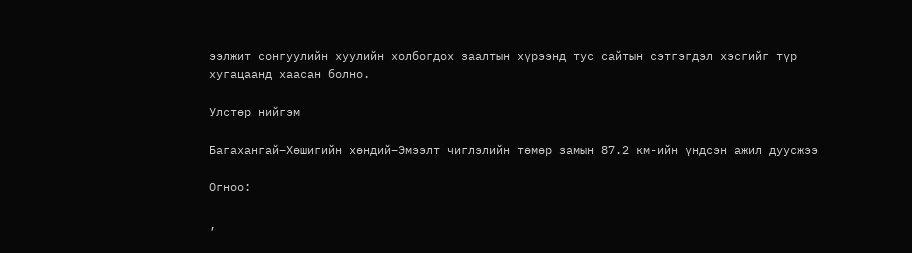ээлжит сонгуулийн хуулийн холбогдох заалтын хүрээнд тус сайтын сэтгэгдэл хэсгийг түр хугацаанд хаасан болно.

Улстөр нийгэм

Багахангай–Хөшигийн хөндий–Эмээлт чиглэлийн төмөр замын 87.2 км-ийн үндсэн ажил дуусжээ

Огноо:

,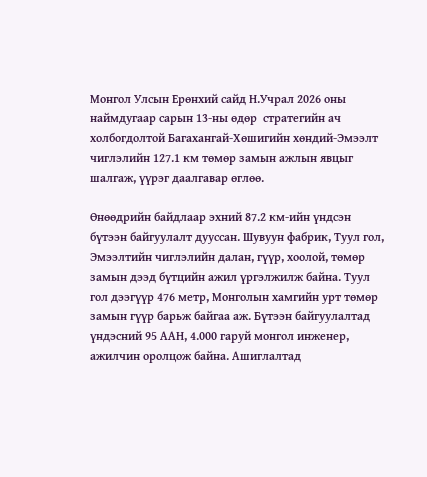Монгол Улсын Ерөнхий сайд Н.Учрал 2026 оны наймдугаар сарын 13-ны өдөр  стратегийн ач холбогдолтой Багахангай-Хөшигийн хөндий-Эмээлт чиглэлийн 127.1 км төмөр замын ажлын явцыг шалгаж, үүрэг даалгавар өглөө.

Өнөөдрийн байдлаар эхний 87.2 км-ийн үндсэн бүтээн байгуулалт дууссан. Шувуун фабрик, Туул гол, Эмээлтийн чиглэлийн далан, гүүр, хоолой, төмөр замын дээд бүтцийн ажил үргэлжилж байна. Туул гол дээгүүр 476 метр, Монголын хамгийн урт төмөр замын гүүр барьж байгаа аж. Бүтээн байгуулалтад үндэсний 95 ААН, 4.000 гаруй монгол инженер, ажилчин оролцож байна. Ашиглалтад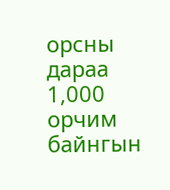орсны дараа 1,000 орчим байнгын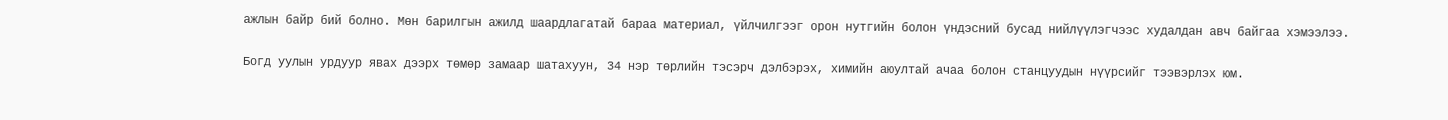ажлын байр бий болно. Мөн барилгын ажилд шаардлагатай бараа материал, үйлчилгээг орон нутгийн болон үндэсний бусад нийлүүлэгчээс худалдан авч байгаа хэмээлээ.

Богд уулын урдуур явах дээрх төмөр замаар шатахуун, 34 нэр төрлийн тэсэрч дэлбэрэх, химийн аюултай ачаа болон станцуудын нүүрсийг тээвэрлэх юм.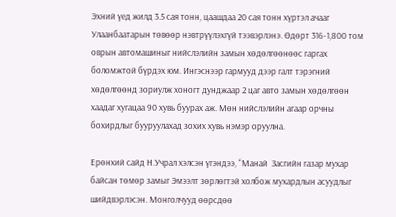Эхний үед жилд 3.5 сая тонн, цаашдаа 20 сая тонн хүртэл ачааг Улаанбаатарын төвөөр нэвтрүүлэхгүй тээвэрлэнэ. Өдөрт 316-1,800 том оврын автомашиныг нийслэлийн замын хөдөлгөөнөөс гаргах боломжтой бүрдэх юм. Ингэснээр гармууд дээр галт тэрэгний хөдөлгөөнд зориулж хоногт дунджаар 2 цаг авто замын хөдөлгөөн хаадаг хугацаа 90 хувь буурах аж. Мөн нийслэлийн агаар орчны бохирдлыг бууруулахад зохих хувь нэмэр оруулна.

Ерөнхий сайд Н.Учрал хэлсэн үгэндээ, “Манай  Засгийн газар мухар байсан төмөр замыг Эмээлт зөрлөгтэй холбож мухардлын асуудлыг шийдвэрлэсэн. Монголчууд өөрсдөө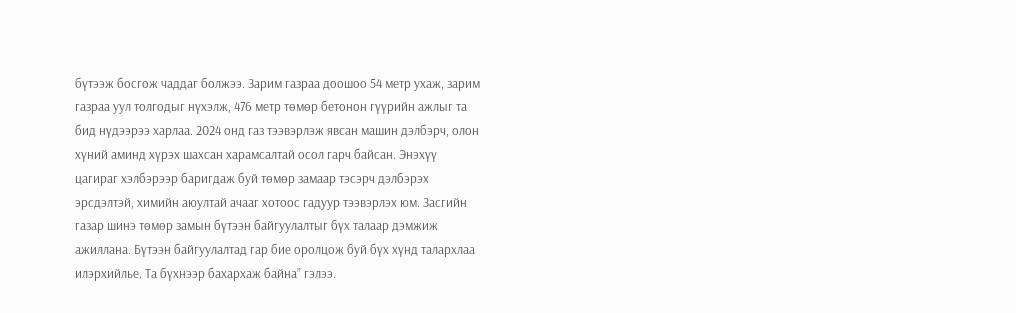бүтээж босгож чаддаг болжээ. Зарим газраа доошоо 54 метр ухаж, зарим газраа уул толгодыг нүхэлж, 476 метр төмөр бетонон гүүрийн ажлыг та бид нүдээрээ харлаа. 2024 онд газ тээвэрлэж явсан машин дэлбэрч, олон хүний аминд хүрэх шахсан харамсалтай осол гарч байсан. Энэхүү цагираг хэлбэрээр баригдаж буй төмөр замаар тэсэрч дэлбэрэх эрсдэлтэй, химийн аюултай ачааг хотоос гадуур тээвэрлэх юм. Засгийн газар шинэ төмөр замын бүтээн байгуулалтыг бүх талаар дэмжиж ажиллана. Бүтээн байгуулалтад гар бие оролцож буй бүх хүнд талархлаа илэрхийлье. Та бүхнээр бахархаж байна” гэлээ.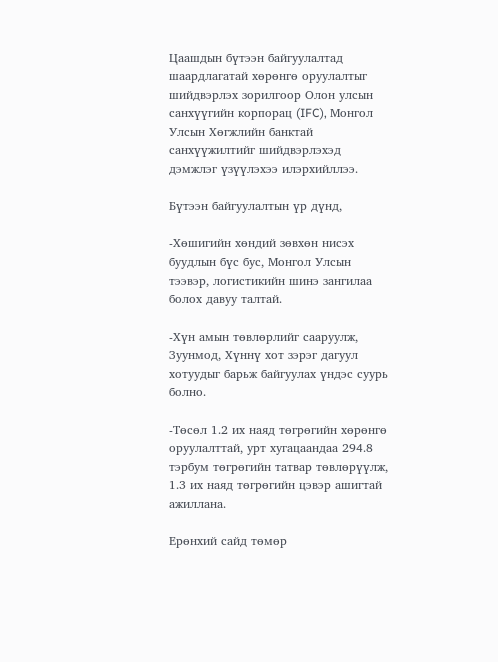Цаашдын бүтээн байгуулалтад шаардлагатай хөрөнгө оруулалтыг шийдвэрлэх зорилгоор Олон улсын санхүүгийн корпорац (IFC), Монгол Улсын Хөгжлийн банктай санхүүжилтийг шийдвэрлэхэд дэмжлэг үзүүлэхээ илэрхийллээ.

Бүтээн байгуулалтын үр дүнд,

-Хөшигийн хөндий зөвхөн нисэх буудлын бүс бус, Монгол Улсын тээвэр, логистикийн шинэ зангилаа болох давуу талтай.

-Хүн амын төвлөрлийг сааруулж, Зуунмод, Хүннү хот зэрэг дагуул хотуудыг барьж байгуулах үндэс суурь болно.

-Төсөл 1.2 их наяд төгрөгийн хөрөнгө оруулалттай, урт хугацаандаа 294.8 тэрбум төгрөгийн татвар төвлөрүүлж, 1.3 их наяд төгрөгийн цэвэр ашигтай ажиллана.

Ерөнхий сайд төмөр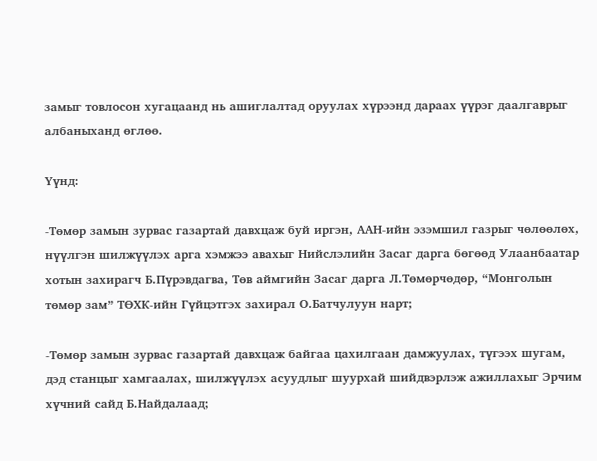замыг товлосон хугацаанд нь ашиглалтад оруулах хүрээнд дараах үүрэг даалгаврыг албаныханд өглөө.

Үүнд:

-Төмөр замын зурвас газартай давхцаж буй иргэн, ААН-ийн эзэмшил газрыг чөлөөлөх, нүүлгэн шилжүүлэх арга хэмжээ авахыг Нийслэлийн Засаг дарга бөгөөд Улаанбаатар хотын захирагч Б.Пүрэвдагва, Төв аймгийн Засаг дарга Л.Төмөрчөдөр, “Монголын төмөр зам” ТӨХК-ийн Гүйцэтгэх захирал О.Батчулуун нарт;

-Төмөр замын зурвас газартай давхцаж байгаа цахилгаан дамжуулах, түгээх шугам, дэд станцыг хамгаалах, шилжүүлэх асуудлыг шуурхай шийдвэрлэж ажиллахыг Эрчим хүчний сайд Б.Найдалаад;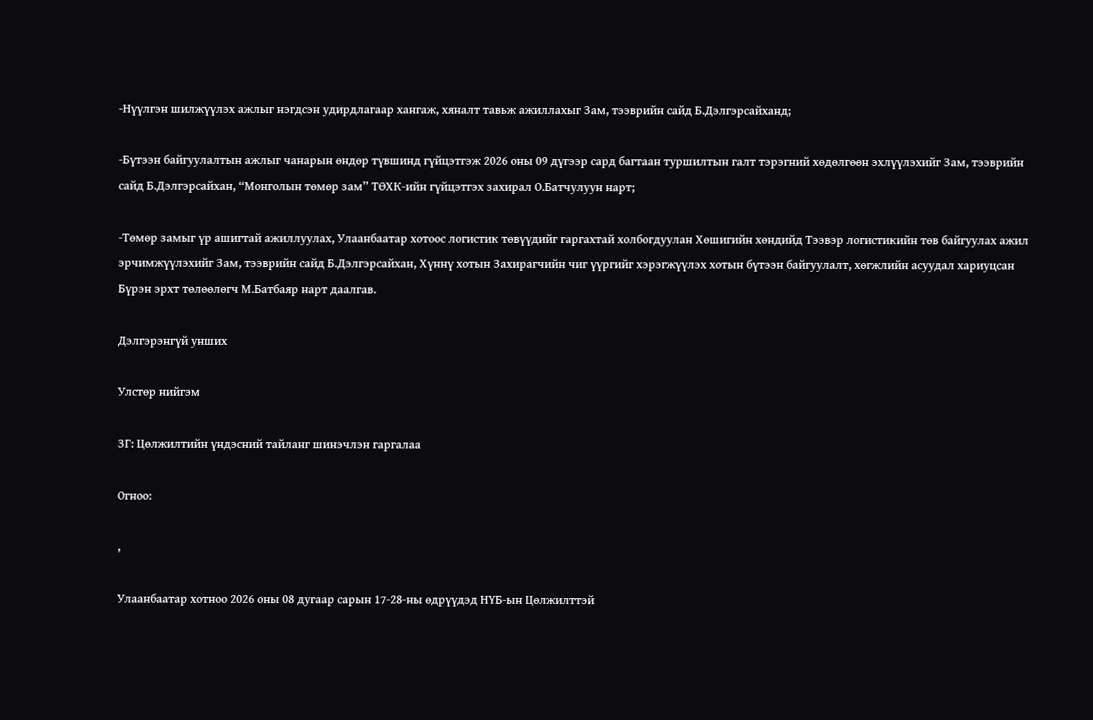-Нүүлгэн шилжүүлэх ажлыг нэгдсэн удирдлагаар хангаж, хяналт тавьж ажиллахыг Зам, тээврийн сайд Б.Дэлгэрсайханд;

-Бүтээн байгуулалтын ажлыг чанарын өндөр түвшинд гүйцэтгэж 2026 оны 09 дүгээр сард багтаан туршилтын галт тэрэгний хөдөлгөөн эхлүүлэхийг Зам, тээврийн сайд Б.Дэлгэрсайхан, “Монголын төмөр зам” ТӨХК-ийн гүйцэтгэх захирал О.Батчулуун нарт;

-Төмөр замыг үр ашигтай ажиллуулах, Улаанбаатар хотоос логистик төвүүдийг гаргахтай холбогдуулан Хөшигийн хөндийд Тээвэр логистикийн төв байгуулах ажил эрчимжүүлэхийг Зам, тээврийн сайд Б.Дэлгэрсайхан, Хүннү хотын Захирагчийн чиг үүргийг хэрэгжүүлэх хотын бүтээн байгуулалт, хөгжлийн асуудал хариуцсан Бүрэн эрхт төлөөлөгч М.Батбаяр нарт даалгав.

Дэлгэрэнгүй унших

Улстөр нийгэм

ЗГ: Цөлжилтийн үндэсний тайланг шинэчлэн гаргалаа

Огноо:

,

Улаанбаатар хотноо 2026 оны 08 дугаар сарын 17-28-ны өдрүүдэд НҮБ-ын Цөлжилттэй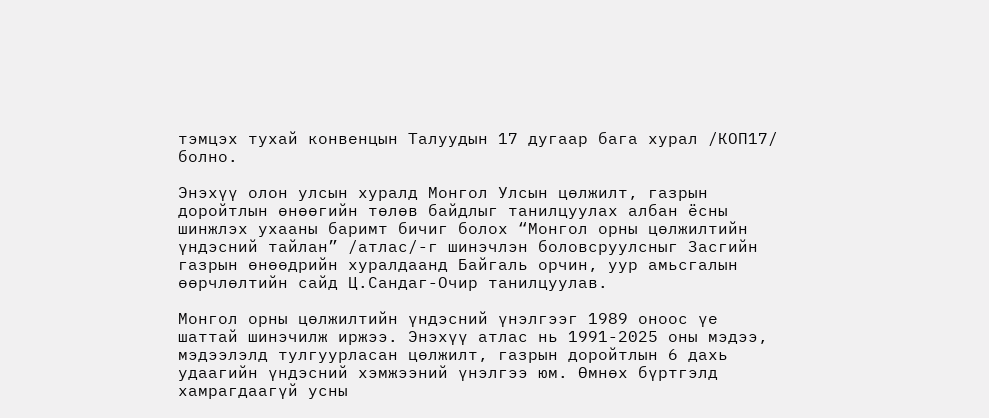тэмцэх тухай конвенцын Талуудын 17 дугаар бага хурал /КОП17/ болно.

Энэхүү олон улсын хуралд Монгол Улсын цөлжилт, газрын доройтлын өнөөгийн төлөв байдлыг танилцуулах албан ёсны шинжлэх ухааны баримт бичиг болох “Монгол орны цөлжилтийн үндэсний тайлан” /атлас/-г шинэчлэн боловсруулсныг Засгийн газрын өнөөдрийн хуралдаанд Байгаль орчин, уур амьсгалын өөрчлөлтийн сайд Ц.Сандаг-Очир танилцуулав.

Монгол орны цөлжилтийн үндэсний үнэлгээг 1989 оноос үе шаттай шинэчилж иржээ. Энэхүү атлас нь 1991-2025 оны мэдээ, мэдээлэлд тулгуурласан цөлжилт, газрын доройтлын 6 дахь удаагийн үндэсний хэмжээний үнэлгээ юм. Өмнөх бүртгэлд хамрагдаагүй усны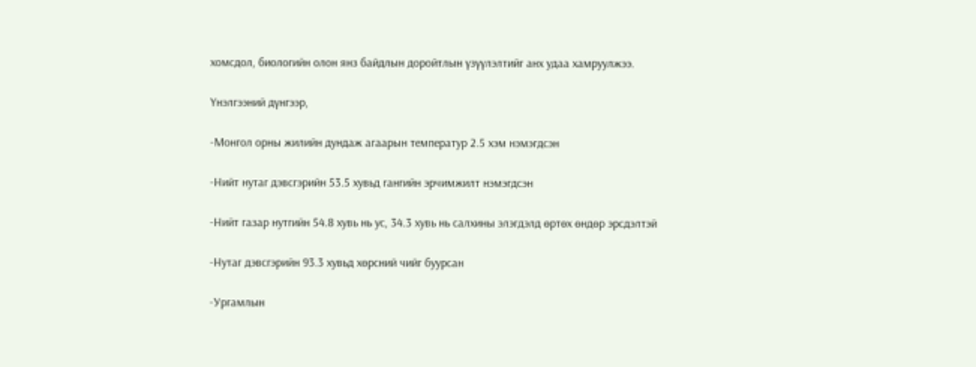хомсдол, биологийн олон янз байдлын доройтлын үзүүлэлтийг анх удаа хамруулжээ.

Үнэлгээний дүнгээр,

-Монгол орны жилийн дундаж агаарын температур 2.5 хэм нэмэгдсэн

-Нийт нутаг дэвсгэрийн 53.5 хувьд гангийн эрчимжилт нэмэгдсэн

-Нийт газар нутгийн 54.8 хувь нь ус, 34.3 хувь нь салхины элэгдэлд өртөх өндөр эрсдэлтэй

-Нутаг дэвсгэрийн 93.3 хувьд хөрсний чийг буурсан

-Ургамлын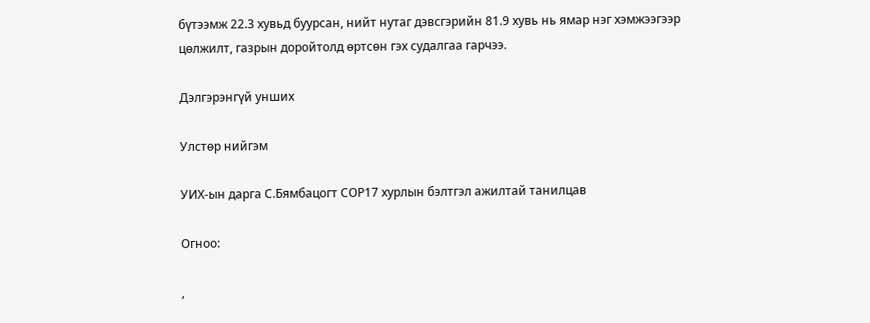бүтээмж 22.3 хувьд буурсан, нийт нутаг дэвсгэрийн 81.9 хувь нь ямар нэг хэмжээгээр цөлжилт, газрын доройтолд өртсөн гэх судалгаа гарчээ.

Дэлгэрэнгүй унших

Улстөр нийгэм

УИХ-ын дарга С.Бямбацогт СОР17 хурлын бэлтгэл ажилтай танилцав

Огноо:

,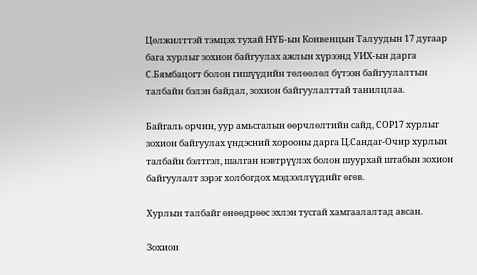Цөлжилттэй тэмцэх тухай НҮБ-ын Конвенцын Талуудын 17 дугаар бага хурлыг зохион байгуулах ажлын хүрээнд УИХ-ын дарга С.Бямбацогт болон гишүүдийн төлөөлөл бүтээн байгуулалтын талбайн бэлэн байдал, зохион байгуулалттай танилцлаа.

Байгаль орчин, уур амьсгалын өөрчлөлтийн сайд, СОР17 хурлыг зохион байгуулах үндэсний хорооны дарга Ц.Сандаг-Очир хурлын талбайн бэлтгэл, шалган нэвтрүүлэх болон шуурхай штабын зохион байгуулалт зэрэг холбогдох мэдээллүүдийг өгөв.

Хурлын талбайг өнөөдрөөс эхлэн тусгай хамгаалалтад авсан.

Зохион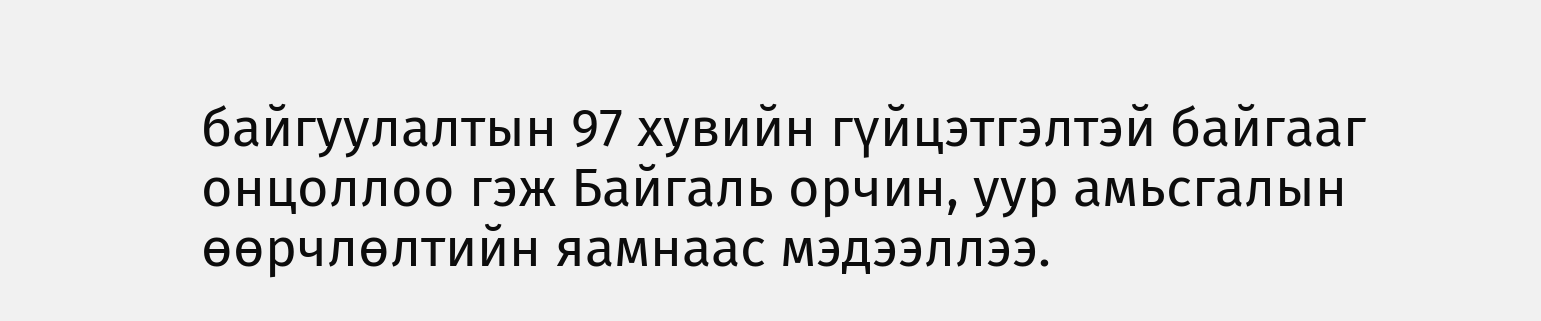байгуулалтын 97 хувийн гүйцэтгэлтэй байгааг онцоллоо гэж Байгаль орчин, уур амьсгалын өөрчлөлтийн яамнаас мэдээллээ.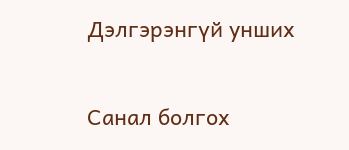Дэлгэрэнгүй унших

Санал болгох